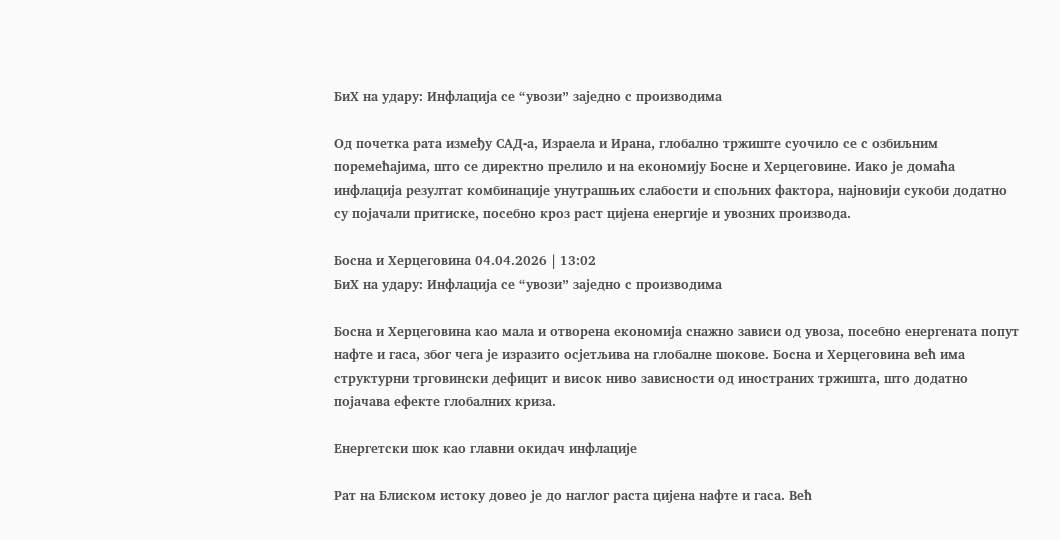БиХ на удару: Инфлација се “увози” заједно с производима

Од почетка рата између САД-а, Израела и Ирана, глобално тржиште суочило се с озбиљним поремећајима, што се директно прелило и на економију Босне и Херцеговине. Иако је домаћа инфлација резултат комбинације унутрашњих слабости и спољних фактора, најновији сукоби додатно су појачали притиске, посебно кроз раст цијена енергије и увозних производа.

Босна и Херцеговина 04.04.2026 | 13:02
БиХ на удару: Инфлација се “увози” заједно с производима

Босна и Херцеговина као мала и отворена економија снажно зависи од увоза, посебно енергената попут нафте и гаса, због чега је изразито осјетљива на глобалне шокове. Босна и Херцеговина већ има структурни трговински дефицит и висок ниво зависности од иностраних тржишта, што додатно појачава ефекте глобалних криза.

Енергетски шок као главни окидач инфлације

Рат на Блиском истоку довео је до наглог раста цијена нафте и гаса. Већ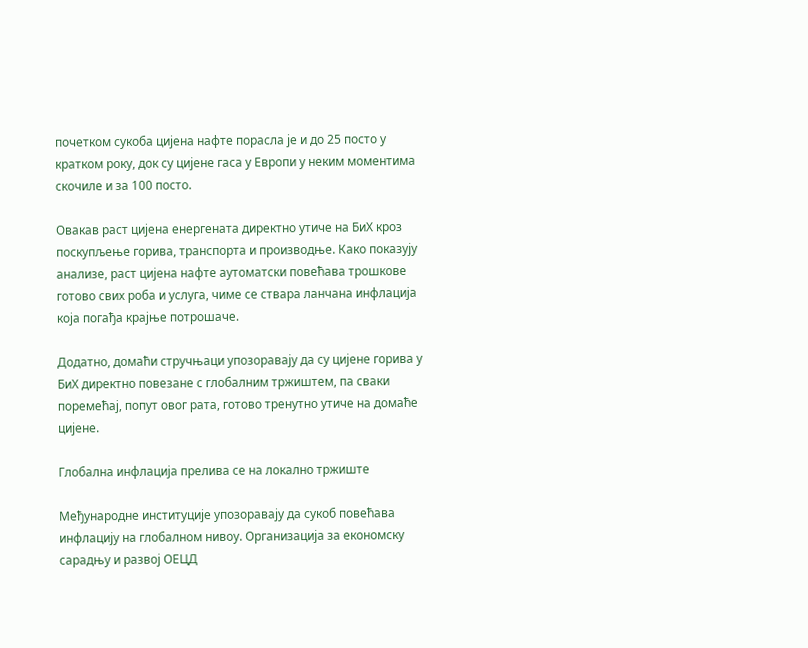почетком сукоба цијена нафте порасла је и до 25 посто у кратком року, док су цијене гаса у Европи у неким моментима скочиле и за 100 посто.

Овакав раст цијена енергената директно утиче на БиХ кроз поскупљење горива, транспорта и производње. Како показују анализе, раст цијена нафте аутоматски повећава трошкове готово свих роба и услуга, чиме се ствара ланчана инфлација која погађа крајње потрошаче.

Додатно, домаћи стручњаци упозоравају да су цијене горива у БиХ директно повезане с глобалним тржиштем, па сваки поремећај, попут овог рата, готово тренутно утиче на домаће цијене.

Глобална инфлација прелива се на локално тржиште

Међународне институције упозоравају да сукоб повећава инфлацију на глобалном нивоу. Организација за економску сарадњу и развој ОЕЦД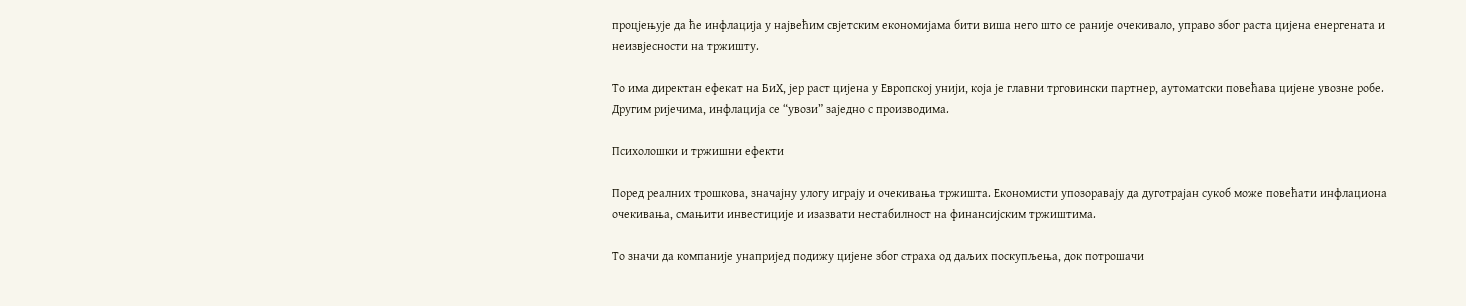процјењује да ће инфлација у највећим свјетским економијама бити виша него што се раније очекивало, управо због раста цијена енергената и неизвјесности на тржишту.

То има директан ефекат на БиХ, јер раст цијена у Европској унији, која је главни трговински партнер, аутоматски повећава цијене увозне робе. Другим ријечима, инфлација се “увози” заједно с производима.

Психолошки и тржишни ефекти

Поред реалних трошкова, значајну улогу играју и очекивања тржишта. Економисти упозоравају да дуготрајан сукоб може повећати инфлациона очекивања, смањити инвестиције и изазвати нестабилност на финансијским тржиштима.

То значи да компаније унапријед подижу цијене због страха од даљих поскупљења, док потрошачи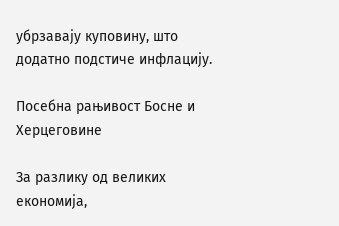убрзавају куповину, што додатно подстиче инфлацију.

Посебна рањивост Босне и Херцеговине

За разлику од великих економија,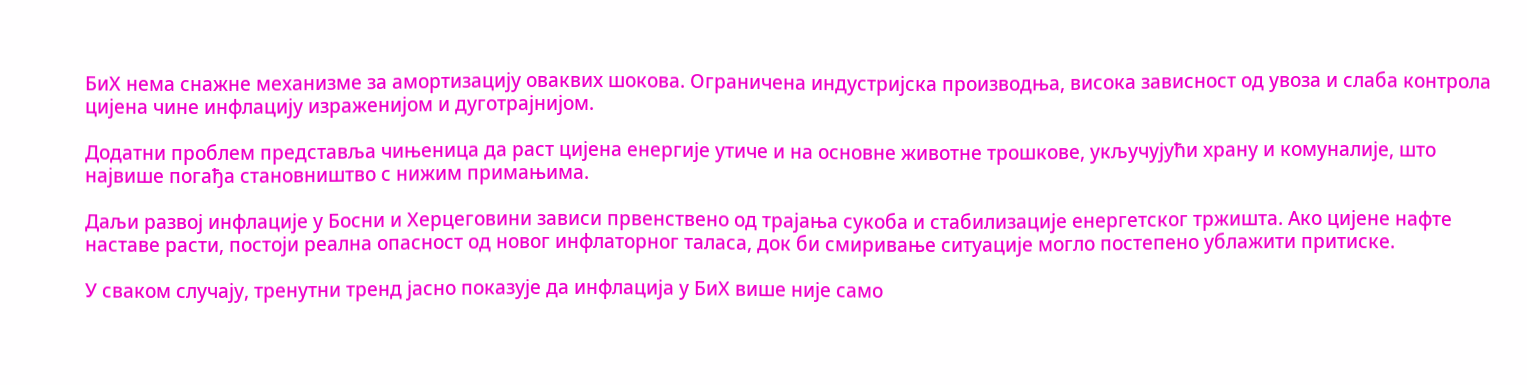БиХ нема снажне механизме за амортизацију оваквих шокова. Ограничена индустријска производња, висока зависност од увоза и слаба контрола цијена чине инфлацију израженијом и дуготрајнијом.

Додатни проблем представља чињеница да раст цијена енергије утиче и на основне животне трошкове, укључујући храну и комуналије, што највише погађа становништво с нижим примањима.

Даљи развој инфлације у Босни и Херцеговини зависи првенствено од трајања сукоба и стабилизације енергетског тржишта. Ако цијене нафте наставе расти, постоји реална опасност од новог инфлаторног таласа, док би смиривање ситуације могло постепено ублажити притиске.

У сваком случају, тренутни тренд јасно показује да инфлација у БиХ више није само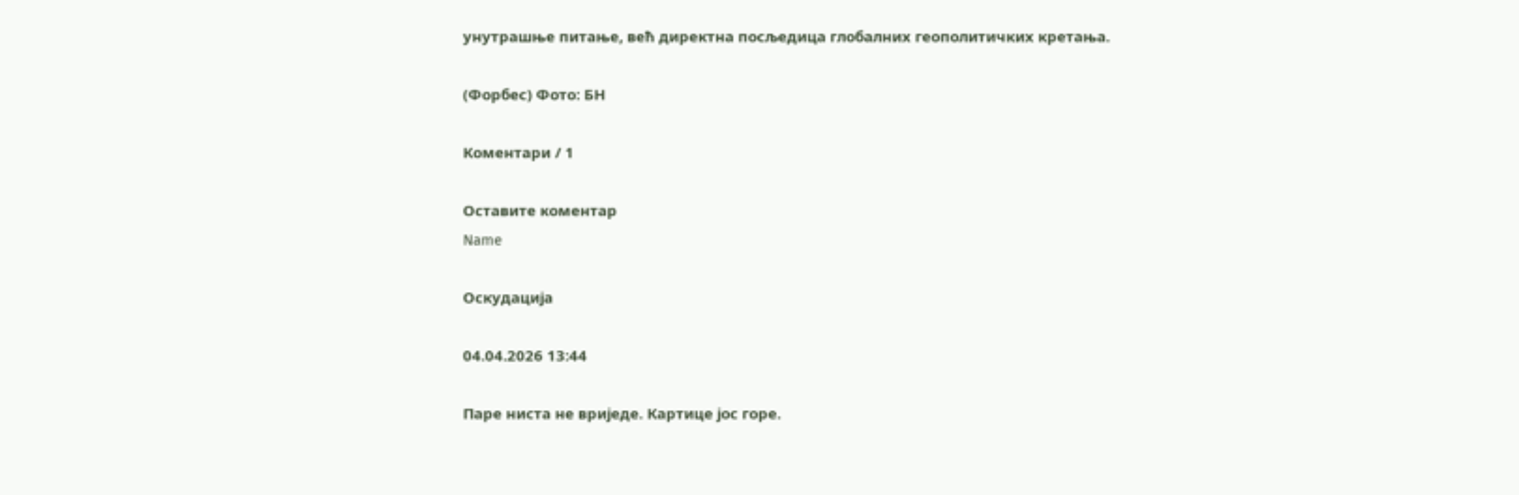унутрашње питање, већ директна посљедица глобалних геополитичких кретања.

(Форбес) Фото: БН

Коментари / 1

Оставите коментар
Name

Оскудација

04.04.2026 13:44

Паре ниста не вриједе. Картице јос горе.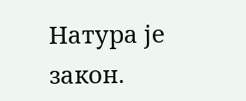Натура је закон.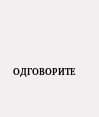ОДГОВОРИТЕ